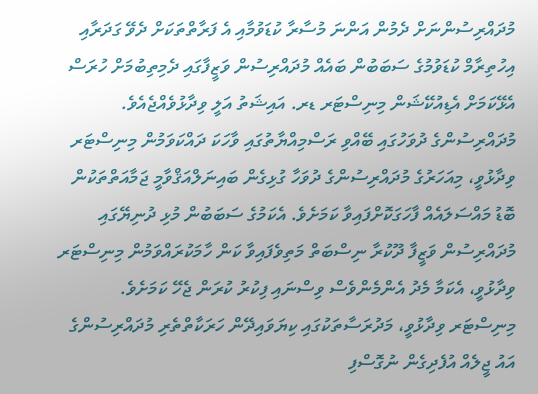މުދައްރިސުންނަށް ދެމުން އަންނަ މުސާރާ ކުޑަވުމާއި އެ ފަރާތްތަކަށް ދެވޭ ގަދަރާއި އިހުތިރާމް ކުޑަވުމުގެ ސަބަބުން ބައެއް މުދައްރިސުން ވަޒީފާގައި ދެމިތިބުމަށް ހުރަސް އެޅޭކަމަށް އެޑިއުކޭޝަން މިނިސްޓަރ ޑރ. އައިޝަތު އަލީ ވިދާޅުވެއްޖެއެވެ.
މުދައްރިސުންގެ ދުވަހުގައި ބޭއްވި ރަސްމިއްޔާތުގައި ވާހަކަ ދައްކަވަމުން މިނިސްޓަރ ވިދާޅުވީ، މިއަހަރުގެ މުދައްރިސުންގެ ދުވަހާ ގުޅިގެން ބައިނަލްއަޤްވާމީ ޖަމާއަތްތަކުން ބޮޑު މައްސަލައެއް ފާހަގަކޮށްފައިވާ ކަމަށެވެ. އެކަމުގެ ސަބަބުން މުޅި ދުނިޔޭގައި މުދައްރިސުން ވަޒީފާ ދޫކުރާ ނިސްބަތް މަތިވެފައިވާ ކަން ހާމަކުރައްވަމުން މިނިސްޓަރ ވިދާޅުވީ، އެކަމާ މެދު އެންމެންވެސް ވިސްނައި ފިކުރު ކުރަން ޖެހޭ ކަމަށެވެ.
މިނިސްޓަރ ވިދާޅުވީ، މަދުރަސާތަކުގައި ކިޔަވައިދޭން ހަރަކާތްތެރި މުދައްރިސުންގެ އައު ޖީލެއް އުފެދިގެން ނުގޮސްފި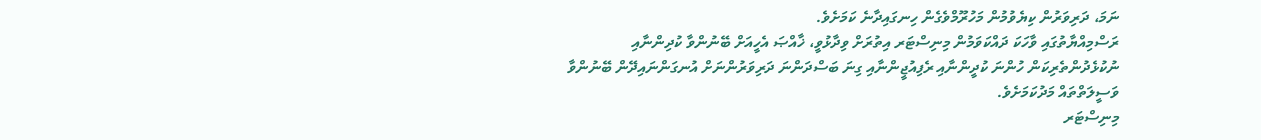ނަމަ، ދަރިވަރުން ކިޔެވުމުން މަހުރޫމްވެގެން ހިނގައިދާނެ ކަމަށެވެ.
ރަސްމިއްޔާތުގައި ވާހަކަ ދައްކަވަމުން މިނިސްޓަރ އިތުރަށް ވިދާޅުވީ، ޚާއްޞަ އެހީއަށް ބޭނުންވާ ކުދިންނާއި ނުކުޅެދުންތެރިކަން ހުންނަ ކުދީންނާއި ރެފިއުޖީންނާއި ގިނަ ބަސްދަންނަ ދަރިވަރުންނަށް އުނގަންނައިދޭން ބޭނުންވާ ވަސީލަތްތައް މަދުކަމަށެވެ.
މިނިސްޓަރ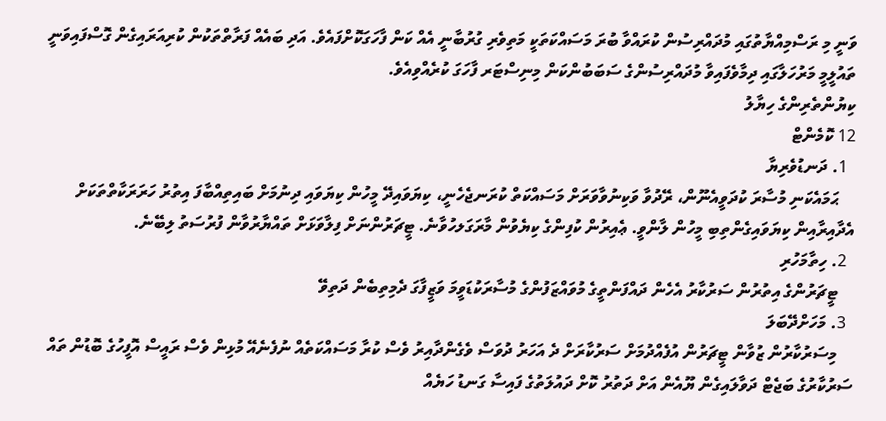ވަނީ މި ރަސްމިއްޔާތުގައި މުދައްރިސުން ކުރައްވާ ބުރަ މަސައްކަތަކީ މަތިވެރި ގުރުބާނީ އެއް ކަން ފާހަގަކޮށްފައެވެ. އަދި ބައެއް ފަރާތްތަކުން ކުރިއަރައިގެން ގޮސްފައިވަނީ ތައުލީމީ މަރުހަލާގައި ދިމާވެފައިވާ މުދައްރިސުންގެ ސަބަބުންކަން މިނިސްޓަރ ފާހަގަ ކުރެއްވިއެވެ.
ކިޔުންތެރިންގެ ހިޔާލު
12 ކޮމެންޓް
  1. ދަނޑުވެރިޔާ
    ޙަމައެކަނި މުސާރަ ކުދަވީއެނޫން، ރޭދުވާ ވަކިނުވާވަރަށް މަސައްކަތް ކުރަނޖެހެނީ، ކިޔަވައިދޭ މީހުން ކިޔަވައި ދިނުމަށް ބައިތިއްބާފަ އިތުރު ހަރަރަކާތްތަކަށް އެދާއިރާއިން ކިޔަވައިގެންތިބި މީހުން ލާންވީ. ޢެއިރުން ކުފިންގެ ކިޔެވުން މާރަގަލހުވާނެ. ޓީޗަރުންނަށް ފިލާވަޅަށް ތައްޔާރުވާން ފުރުސަތު ލިބޭނެ.
  2. ހިތާމަހުރި
    ޓީޗަރުންގެ އިތުރުން ސަރުކާރު އެހެން ދައްފަންތީގެ މުވައްޒަފުންގެ މުސާރަކުޑަވީމަ ވަޒީފާގަ ދެމިތިބެން ދަތިވޭ
  3. މަހަށްދޭބަލަ
    މިސަރުކާރުން ޒުވާން ޓީޗަރުން އުފެއްދުމަށް ސަރުކާރަށް ދެ އަހަރު ދުވަސް ވެގެންދާއިރު ވެސް ކުރާ މަސައްކަތެއް ނުފެނެއޭ މުޅިން ވެސް ރައީސް އޮފީހުގެ ބޮޑުން ތައް ސަރުކާރުގެ ބަޖެޓް ދަވާލައިގެން ޔޫއެން އަށް ދަތުރު ކޮށް ދައުލަތުގެ ފައިސާ ގަނޑު ހަޔެއް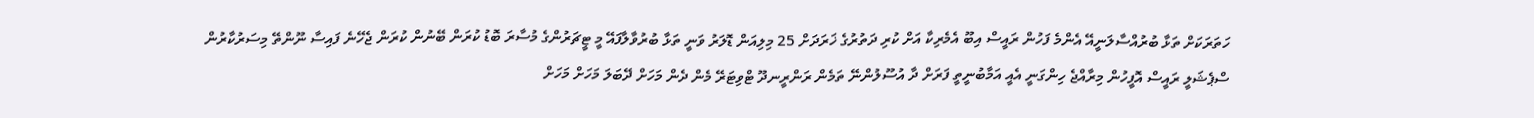ހަތަރަކަށް ތަޅާ ބުރުއްސާލަނީއޭ އެންމެ ފަހުން ރައީސް އިބޫ އެމެރިކާ އަށް ކުރި ދަތުރުގެ ޚަރަދަށް 25 މިލިއަން ޑޮލަރު ވަނީ ތަޅާ ބުރުވާލާފައޭ މީ ޓީޗަރުންގެ މުސާރަ ބޮޑު ކުރަން ބޭނުން ކުރަން ޖެހޭނެ ފައިސާ ނޫންތޭ މިސަރުކާރުން ސްޕެޝަލީ ރައީސް އޮފީހުން މިރާއްޖެ ހިންގަނީ އެއީ އަމާބުނީތީ ފަރަށް ދާ އުސޫލުންނޭ ތަމެން ރަންރީނދޫ ޓްވިޓަރޭ މެން ދެން މަހަށް ދޭބަލަ މަހަށް މަހަށް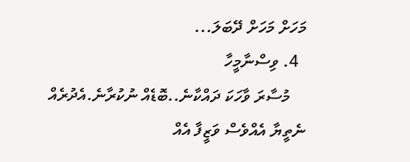މަހަށް މަހަށް ދޭބަލަ...
  4. ވިސްނާމީހާ
    މުސާރަ ވާހަކަ ދައްކާނެ..ބޮޑެއް ނުކުރާނެ.އެދުރެއް ނެތީޔާ އެއްވެސް ވަޒީފާ އެއް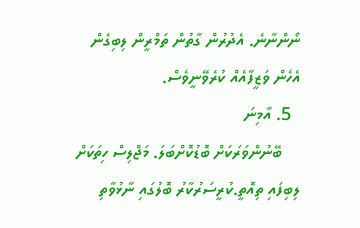ނޯންނާނެ. އެދުރުން ގާތުން ތަމްރީން ލިބިގެން އެހެން ވަޒީފާއެއް ކުރެވޭނީވެސް.
  5. އާމިނަ
    ބޭނުންވަރަކަށް ބޮޑުކޮށްބަލަ. މަޖްލިސް ހިތަކަށް ލިބިފައި ތިއޮތީ.ކުރީސަރުކާރު ބޮލުގައި ނާޅުވާތި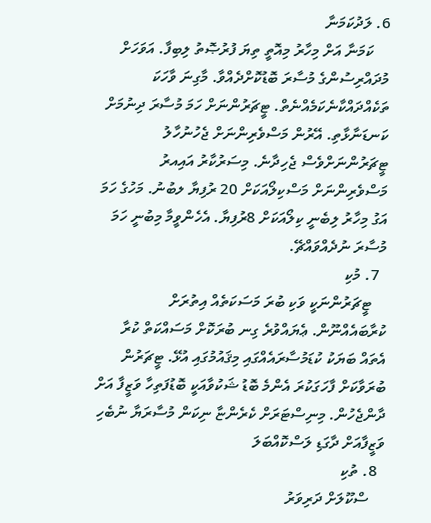6. ލަދުކަމަނާ
    ކަމަނާ އަށް މިހާރު މިއޮތީ ތިޔަ ފުރުޞޮތު ލިބިފާ. އަވަހަށް މުދައްރިސުންގެ މުސާރަ ބޮޑުކޮށްދެއްވާ. މާގިނަ ވާހަކަ ތަކެއްދައްކާނެކަމެއްނެތް. ޓީޗަރުންނަށް ހަމަ މުސާރަ ދިނުމަށް ކަނޑަނާޅާތި. އޭރުން މަސްވެރިންނަށް ޖެހުނުހާލު ޓީޗަރުންނަށްވެސް ޖެހިދާނެ. މިސަރުކާރު އައިއރު މަސްވެރިންނަށް މަސްކިލޯއަކަށް 20 ރުފިޔާ ލބުނު. މަހުގެ ހަމަ އަގު މިހާރު ލިބެނީ ކިލޯއަކަށް 8ރުފިޔާ. އެހެންވީމާ މިބުނީ ހަމަ މުސާރަ ނުދެއްވައްޗޭ.
  7. މުކި
    ޓީޗަރުންނަކީ ވަކި ބުރަ މަސަކަތެއް އިތުރަށް ކުރާބައެއްނޫން. ޢެޔައްވުރެ ގިނ ބުރަކޮށް މަސައްކަތް ކުރާ އެތައް ބަޔަކު ކުޑަމުސާރައެއްގައި މިޤައުމުގައި އުޅޭ. ޓީޗަރުން ބުރަވާކަށް ފާހަގަކުރަ އެންމެ ބޮޑު ޝަކުވާއަކީ ބޮޑުފަތިހާ ވަޒީފާ އަށް ދާންޖެހުން. މިނިސްޓަރަށް ކެރެންޏާ ނިކަން މުސާރަޔާ ނުބެހި ވަޒީފާއަށް ދާގަޑި ލަސްކޮއްބަލަ
  8. ތުކި
    ސްކޫލަށް ދަރިވަރު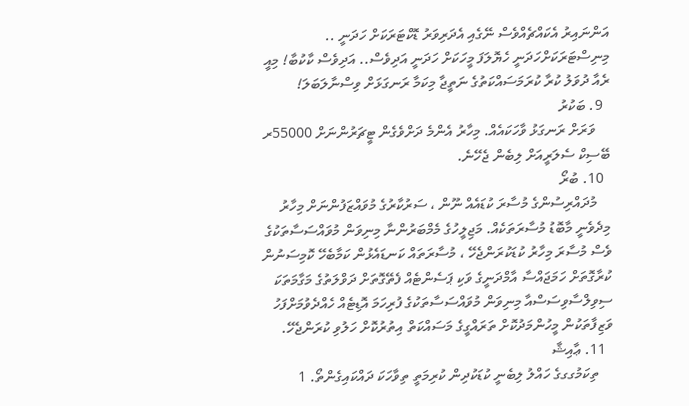އަންނައިރު އެކައްޗެއްވެސް ނޭގެއި އެދަރިވަރު ޑޮކްޓަރަކަށް ހަދަނީ .. މިނިސްޓަރަކަށްހަދަނީ ހެޔޮލަފަ މީހަކަށް ހަދަނީ އަދިވެސް.. އަދިވެސް ކާކުބާ! މިއީ ރެއާ ދުވަލު ކުރާ ކުރަމަސައްކަތުގެ ނަތީޖާ މިކަމާ ރަނގަޅަށް ވިސްނާލަބަލަ!
  9. ބަކުރު
    ވަރަށް ރަނގަޅު ވާހަކައެއް. މިހާރު އެންމެ ދަށްވެގެން ޓީޗަރުންނަށް 55000ރ ބޭސިކް ސެލަރީއަށް ލިބެން ޖެހޭނެ.
  10. ބުރޯ
    މުދައްރިސުންގެ މުސާރަ ކުޑައެއް ނޫން ، ސަރުކާރުގެ މުވައްޒަފުންނަށް މިހާރު މިދެވެނީ މާބޮޑު މުސާރަތަކެއް. މަޖިލީހުގެ މެމްބަރުންނާ މިނިވަން މުވައްސަސާތަކުގެ ވެސް މުސާރަ މިހާރު ކުޑަކުރަންޖެހޭ ، މުސާރަތައް ކަނޑައެޅުން ކަމާބެހޭ ކޮމިސަނުން ކުރާގޮތަށް ހަމަޖައްސާ އާމްދަނީގެ ވަކި ޕަސެންޓެއް ފެތޭގޮތަށް ދަވްލަތުގެ މަގާމަތަކަ ސިވިލްސާވިސަސްއާ މިނިވަން މުވައްސަސާތަކުގެ ފުރިހަމަ އޮޑިޓެއް ހެއްދެވުމަށްފަހު ވަޒިފާތަކުން މީހުންމަދުކޮށް ތަރައްގީގެ މަސައްކަތް އިތުރުކޮށް ހަލުވި ކުރަންޖެހޭ.
  11. ޢާއިޝާ
    ތިކަމުގގގެ ހައްލު ލިބެނީ ކުޑަކުދިން ކުރިމަތީ ތިވާހަކަ ދައްކައިގެންތޯ. 1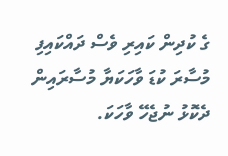ގެ ކުދިން ކައިރި ވެސް ދައްކައިފި މުސާރަ ކުޑަ ވާހަކަޔާ މުސާރައިން ދެކޮޅު ނުޖެހޭ ވާހަކަ.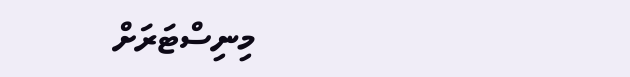މިނިސްޓަރަށް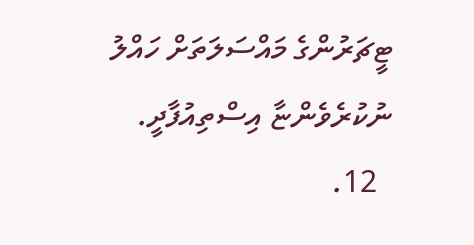ޓީޗަރުންގެ މައްސަލަތަށް ހައްލު ނުކުރެވެންޏާ އިސްތިއުފާދީ.
  12.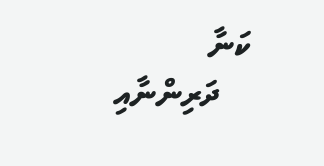ކަނާ
    ދަރިންނާއި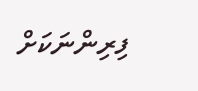ފިރިންނަކަށް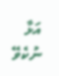އަޅާ ނުކެވޭ